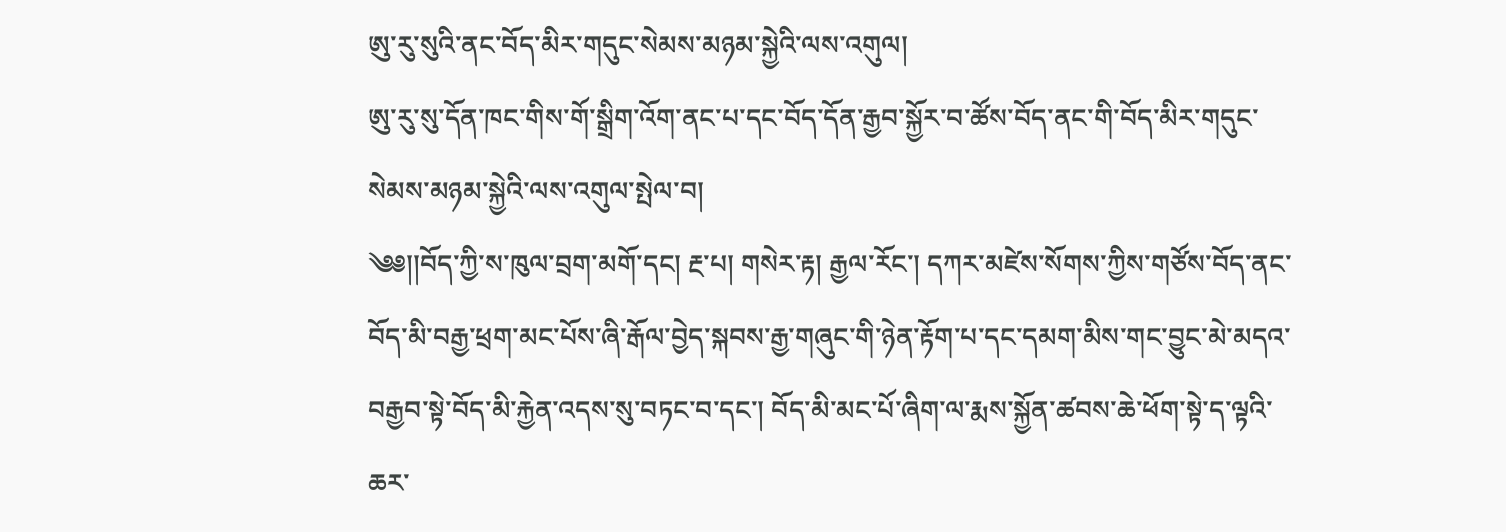ཨུ་རུ་སུའི་ནང་བོད་མིར་གདུང་སེམས་མཉམ་སྐྱེའི་ལས་འགུལ།
ཨུ་རུ་སུ་དོན་ཁང་གིས་གོ་སྒྲིག་འོག་ནང་པ་དང་བོད་དོན་རྒྱབ་སྐྱོར་བ་ཚོས་བོད་ནང་གི་བོད་མིར་གདུང་སེམས་མཉམ་སྐྱེའི་ལས་འགུལ་སྤེལ་བ།
༄༅།།བོད་ཀྱི་ས་ཁུལ་བྲག་མགོ་དང། རྔ་པ། གསེར་རྟ། རྒྱལ་རོང་། དཀར་མཛེས་སོགས་ཀྱིས་གཙོས་བོད་ནང་བོད་མི་བརྒྱ་ཕྲག་མང་པོས་ཞི་རྒོལ་བྱེད་སྐབས་རྒྱ་གཞུང་གི་ཉེན་རྟོག་པ་དང་དམག་མིས་གང་བྱུང་མེ་མདའ་བརྒྱབ་སྟེ་བོད་མི་རྐྱེན་འདས་སུ་བཏང་བ་དང་། བོད་མི་མང་པོ་ཞིག་ལ་རྨས་སྐྱོན་ཚབས་ཆེ་ཕོག་སྟེ་ད་ལྟའི་ཆར་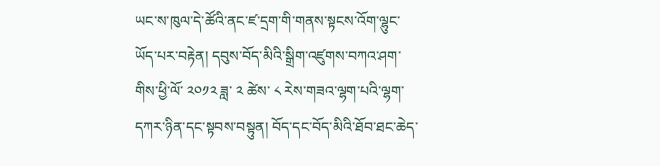ཡང་ས་ཁུལ་དེ་ཚོའི་ནང་ཛ་དྲག་གི་གནས་སྟངས་འོག་ལྷུང་ཡོད་པར་བརྟེན། དབུས་བོད་མིའི་སྒྲིག་འཛུགས་བཀའ་ཤག་གིས་ཕྱི་ལོ་ ༢༠༡༢ ཟླ་ ༢ ཚེས་ ༨ རེས་གཟའ་ལྷག་པའི་ལྷག་དཀར་ཉིན་དང་སྟབས་བསྟུན། བོད་དང་བོད་མིའི་ཐོབ་ཐང་ཆེད་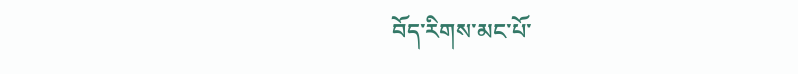བོད་རིགས་མང་པོ་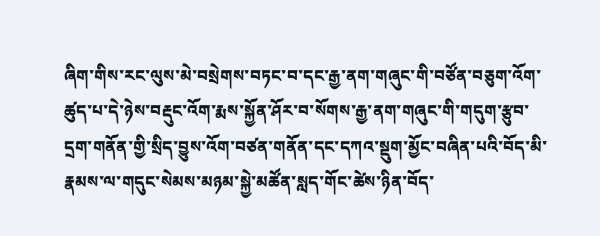ཞིག་གིས་རང་ལུས་མེ་བསྲེགས་བཏང་བ་དང་རྒྱ་ནག་གཞུང་གི་བཙོན་བཅུག་འོག་ཚུད་པ་དེ་ཉེས་བརྡུང་འོག་རྨས་སྐྱོན་ཤོར་བ་སོགས་རྒྱ་ནག་གཞུང་གི་གདུག་རྩུབ་དྲག་གནོན་གྱི་སྲིད་བྱུས་འོག་བཙན་གནོན་དང་དཀའ་སྡུག་མྱོང་བཞིན་པའི་བོད་མི་རྣམས་ལ་གདུང་སེམས་མཉམ་སྐྱེ་མཚོན་སླད་གོང་ཚེས་ཉིན་བོད་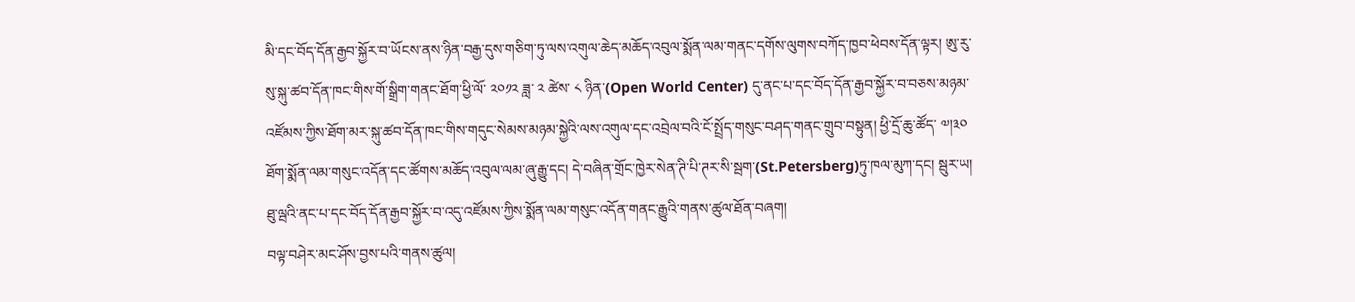མི་དང་བོད་དོན་རྒྱབ་སྐྱོར་བ་ཡོངས་ནས་ཉིན་བརྒྱ་དུས་གཅིག་ཏུ་ལས་འགུལ་ཆེད་མཆོད་འབུལ་སྨོན་ལམ་གནང་དགོས་ལུགས་བཀོད་ཁྱབ་ཕེབས་དོན་ལྟར། ཨུ་རུ་སུ་སྐུ་ཚབ་དོན་ཁང་གིས་གོ་སྒྲིག་གནང་ཐོག་ཕྱི་ལོ་ ༢༠༡༢ ཟླ་ ༢ ཚེས་ ༨ ཉིན་(Open World Center) དུ་ནང་པ་དང་བོད་དོན་རྒྱབ་སྐྱོར་བ་བཅས་མཉམ་འཛོམས་ཀྱིས་ཐོག་མར་སྐུ་ཚབ་དོན་ཁང་གིས་གདུང་སེམས་མཉམ་སྐྱེའི་ལས་འགུལ་དང་འབྲེལ་བའི་ངོ་སྤྲོད་གསུང་བཤད་གནང་གྲུབ་བསྟུན། ཕྱི་དྲོ་ཆུ་ཚོད་ ༧།༣༠ ཐོག་སྨོན་ལམ་གསུང་འདོན་དང་ཚོགས་མཆོད་འབུལ་ལམ་ཞུ་རྒྱུ་དང། དེ་བཞིན་གྲོང་ཁྱེར་སེན་ཊི་པི་ཊར་སི་སྦག་(St.Petersberg)ཏུ་ཁལ་མུཀ་དང། སྦུར་ཡ། ཐུ་ལྦའི་ནང་པ་དང་བོད་དོན་རྒྱབ་སྐྱོར་བ་འདུ་འཛོམས་ཀྱིས་སྨོན་ལམ་གསུང་འདོན་གནང་རྒྱུའི་གནས་ཚུལ་ཐོན་བཞག།
བལྟ་བཤེར་མང་ཤོས་བྱས་པའི་གནས་ཚུལ།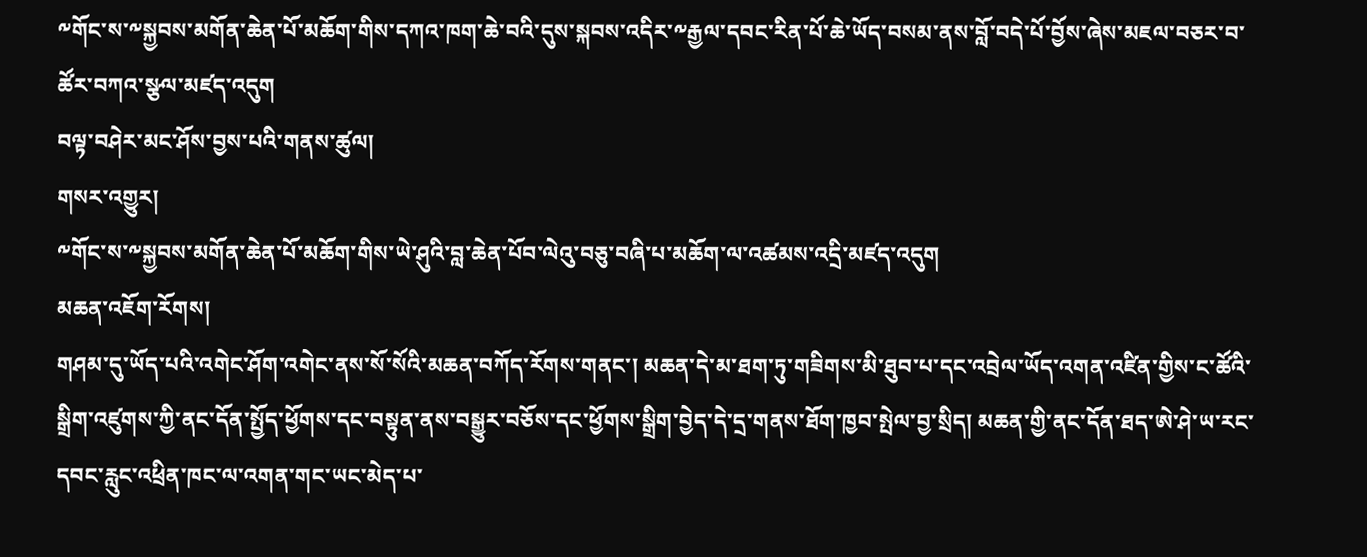༸གོང་ས་༸སྐྱབས་མགོན་ཆེན་པོ་མཆོག་གིས་དཀའ་ཁག་ཆེ་བའི་དུས་སྐབས་འདིར་༸རྒྱལ་དབང་རིན་པོ་ཆེ་ཡོད་བསམ་ནས་བློ་བདེ་པོ་བྱོས་ཞེས་མཇལ་བཅར་བ་ཚོར་བཀའ་སྩལ་མཛད་འདུག
བལྟ་བཤེར་མང་ཤོས་བྱས་པའི་གནས་ཚུལ།
གསར་འགྱུར།
༸གོང་ས་༸སྐྱབས་མགོན་ཆེན་པོ་མཆོག་གིས་ཡེ་ཤུའི་བླ་ཆེན་པོབ་ལེའུ་བཅུ་བཞི་པ་མཆོག་ལ་འཚམས་འདྲི་མཛད་འདུག
མཆན་འཇོག་རོགས།
གཤམ་དུ་ཡོད་པའི་འགེང་ཤོག་འགེང་ནས་སོ་སོའི་མཆན་བཀོད་རོགས་གནང་། མཆན་དེ་མ་ཐག་ཏུ་གཟིགས་མི་ཐུབ་པ་དང་འབྲེལ་ཡོད་འགན་འཛིན་གྱིས་ང་ཚོའི་སྒྲིག་འཛུགས་ཀྱི་ནང་དོན་སྤྱོད་ཕྱོགས་དང་བསྟུན་ནས་བསྒྱུར་བཅོས་དང་ཕྱོགས་སྒྲིག་བྱེད་དེ་དྲ་གནས་ཐོག་ཁྱབ་སྤེལ་བྱ་སྲིད། མཆན་གྱི་ནང་དོན་ཐད་ཨེ་ཤེ་ཡ་རང་དབང་རླུང་འཕྲིན་ཁང་ལ་འགན་གང་ཡང་མེད་པ་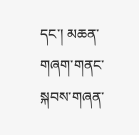དང་། མཆན་གཞག་གནང་སྐབས་གཞན་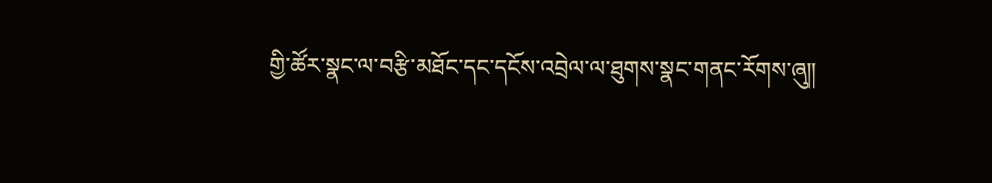གྱི་ཚོར་སྣང་ལ་བརྩི་མཐོང་དང་དངོས་འབྲེལ་ལ་ཐུགས་སྣང་གནང་རོགས་ཞུ༎